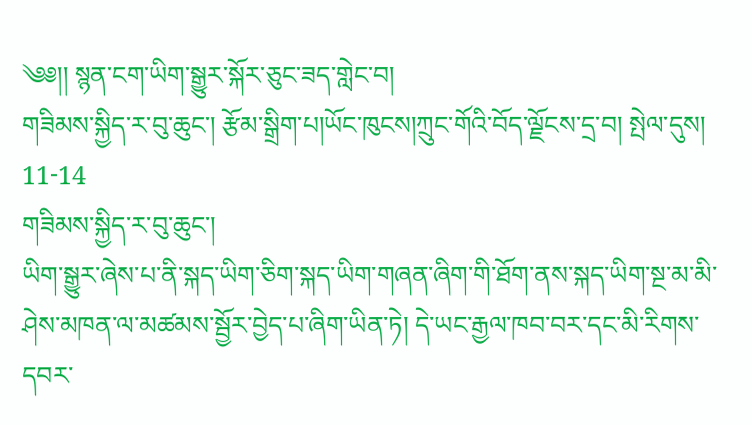༄༅།། སྙན་ངག་ཡིག་སྒྱུར་སྐོར་ཅུང་ཟད་གླེང་བ།
གཟིམས་སྐྱིད་ར་བུ་ཆུང་། རྩོམ་སྒྲིག་པ།ཡོང་ཁུངས།ཀྲུང་གོའི་བོད་ལྗོངས་དྲ་བ། སྤེལ་དུས། 11-14
གཟིམས་སྐྱིད་ར་བུ་ཆུང་།
ཡིག་སྒྱུར་ཞེས་པ་ནི་སྐད་ཡིག་ཅིག་སྐད་ཡིག་གཞན་ཞིག་གི་ཐོག་ནས་སྐད་ཡིག་སྔ་མ་མི་ཤེས་མཁན་ལ་མཚམས་སྦྱོར་བྱེད་པ་ཞིག་ཡིན་ཏེ། དེ་ཡང་རྒྱལ་ཁབ་བར་དང་མི་རིགས་དབར་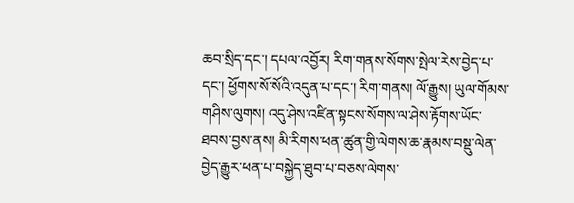ཆབ་སྲིད་དང་། དཔལ་འབྱོར། རིག་གནས་སོགས་སྤེལ་རེས་བྱེད་པ་དང་། ཕྱོགས་སོ་སོའི་འདུན་པ་དང་། རིག་གནས། ལོ་རྒྱུས། ཡུལ་གོམས་གཤིས་ལུགས། འདུ་ཤེས་འཛིན་སྟངས་སོགས་ལ་ཤེས་རྟོགས་ཡོང་ཐབས་བྱས་ནས། མི་རིགས་ཕན་ཚུན་གྱི་ལེགས་ཆ་རྣམས་བསྡུ་ལེན་བྱེད་རྒྱུར་ཕན་པ་བསྐྱེད་ཐུབ་པ་བཅས་ལེགས་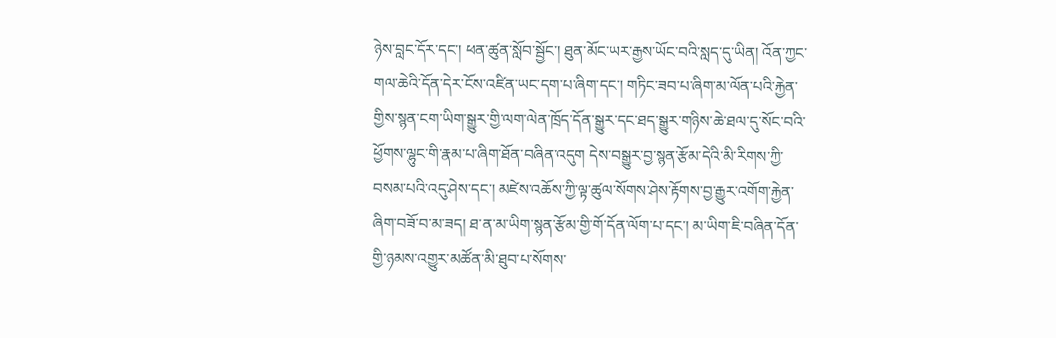ཉེས་བླང་དོར་དང་། ཕན་ཚུན་སློབ་སྦྱོང་། ཐུན་མོང་ཡར་རྒྱས་ཡོང་བའི་སླད་དུ་ཡིན། འོན་ཀྱང་གལ་ཆེའི་དོན་དེར་ངོས་འཛིན་ཡང་དག་པ་ཞིག་དང་། གཏིང་ཟབ་པ་ཞིག་མ་ལོན་པའི་རྐྱེན་གྱིས་སྙན་ངག་ཡིག་སྒྱུར་གྱི་ལག་ལེན་ཁྲོད་དོན་སྒྱུར་དང་ཐད་སྒྱུར་གཉིས་ཆེ་ཐལ་དུ་སོང་བའི་ཕྱོགས་ལྷུང་གི་རྣམ་པ་ཞིག་ཐོན་བཞིན་འདུག དེས་བསྒྱུར་བྱ་སྙན་རྩོམ་དེའི་མི་རིགས་ཀྱི་བསམ་པའི་འདུ་ཤེས་དང་། མཛེས་འཆོས་ཀྱི་ལྟ་ཚུལ་སོགས་ཤེས་རྟོགས་བྱ་རྒྱུར་འགོག་རྐྱེན་ཞིག་བཟོ་བ་མ་ཟད། ཐ་ན་མ་ཡིག་སྙན་རྩོམ་གྱི་གོ་དོན་ལོག་པ་དང་། མ་ཡིག་ཇི་བཞིན་དོན་གྱི་ཉམས་འགྱུར་མཚོན་མི་ཐུབ་པ་སོགས་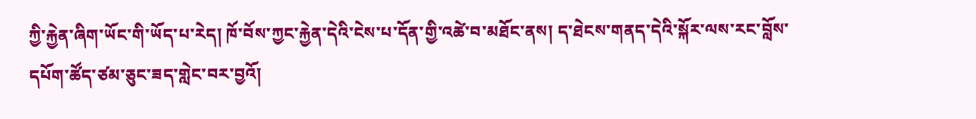ཀྱི་རྐྱེན་ཞིག་ཡོང་གི་ཡོད་པ་རེད། ཁོ་བོས་ཀྱང་རྐྱེན་དེའི་ངེས་པ་དོན་གྱི་འཚེ་བ་མཐོང་ནས། ད་ཐེངས་གནད་དེའི་སྐོར་ལས་རང་བློས་དཔོག་ཚོད་ཙམ་ཅུང་ཟད་གླེང་བར་བྱའོ།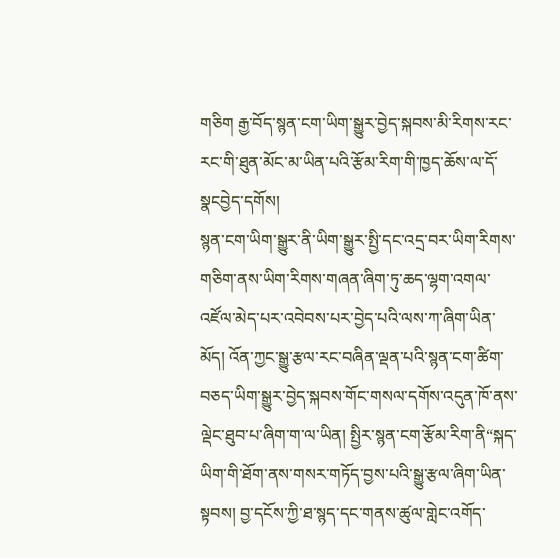གཅིག རྒྱ་བོད་སྙན་ངག་ཡིག་སྒྱུར་བྱེད་སྐབས་མི་རིགས་རང་རང་གི་ཐུན་མོང་མ་ཡིན་པའི་རྩོམ་རིག་གི་ཁྱད་ཆོས་ལ་དོ་སྣངབྱེད་དགོས།
སྙན་ངག་ཡིག་སྒྱུར་ནི་ཡིག་སྒྱུར་སྤྱི་དང་འདྲ་བར་ཡིག་རིགས་གཅིག་ནས་ཡིག་རིགས་གཞན་ཞིག་ཏུ་ཆད་ལྷག་འགལ་འཛོལ་མེད་པར་འབེབས་པར་བྱེད་པའི་ལས་ཀ་ཞིག་ཡིན་མོད། འོན་ཀྱང་སྒྱུ་རྩལ་རང་བཞིན་ལྡན་པའི་སྙན་ངག་ཚིག་བཅད་ཡིག་སྒྱུར་བྱེད་སྐབས་གོང་གསལ་དགོས་འདུན་ཁོ་ནས་ལྡེང་ཐུབ་པ་ཞིག་ག་ལ་ཡིན། སྤྱིར་སྙན་ངག་རྩོམ་རིག་ནི“སྐད་ཡིག་གི་ཐོག་ནས་གསར་གཏོད་བྱས་པའི་སྒྱུ་རྩལ་ཞིག་ཡིན་སྟབས། བྱ་དངོས་ཀྱི་ཐ་སྙད་དང་གནས་ཚུལ་གླེང་འགོད་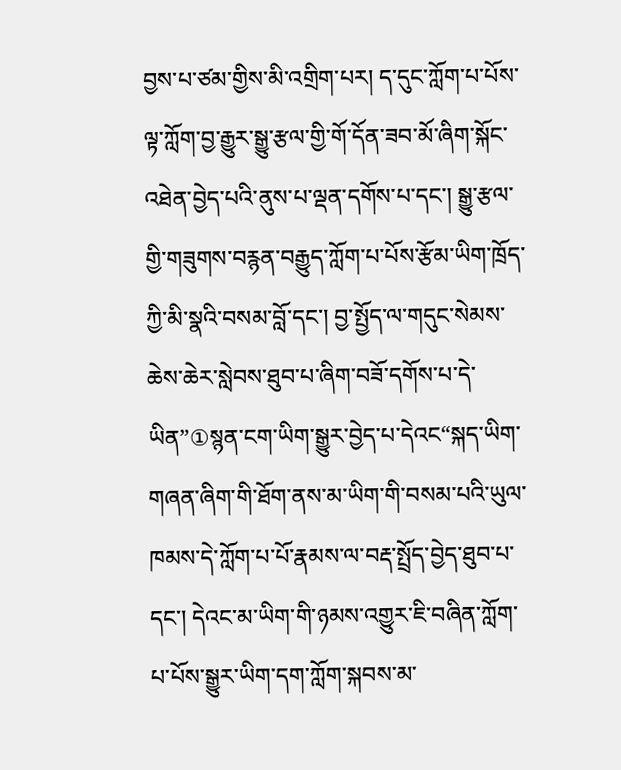བྱས་པ་ཙམ་གྱིས་མི་འགྲིག་པར། ད་དུང་ཀློག་པ་པོས་ལྟ་ཀློག་བྱ་རྒྱུར་སྒྱུ་རྩལ་གྱི་གོ་དོན་ཟབ་མོ་ཞིག་སྐོང་འཐེན་བྱེད་པའི་ནུས་པ་ལྡན་དགོས་པ་དང་། སྒྱུ་རྩལ་གྱི་གཟུགས་བརྙན་བརྒྱུད་ཀློག་པ་པོས་རྩོམ་ཡིག་ཁྲོད་ཀྱི་མི་སྣའི་བསམ་བློ་དང་། བྱ་སྤྱོད་ལ་གདུང་སེམས་ཆེས་ཆེར་སླེབས་ཐུབ་པ་ཞིག་བཟོ་དགོས་པ་དེ་ཡིན”①སྙན་ངག་ཡིག་སྒྱུར་བྱེད་པ་དེའང“སྐད་ཡིག་གཞན་ཞིག་གི་ཐོག་ནས་མ་ཡིག་གི་བསམ་པའི་ཡུལ་ཁམས་དེ་ཀློག་པ་པོ་རྣམས་ལ་བརྡ་སྤྲོད་བྱེད་ཐུབ་པ་དང་། དེའང་མ་ཡིག་གི་ཉམས་འགྱུར་ཇི་བཞིན་ཀློག་པ་པོས་སྒྱུར་ཡིག་དག་ཀློག་སྐབས་མ་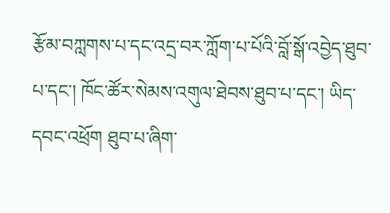རྩོམ་བཀླགས་པ་དང་འདྲ་བར་ཀློག་པ་པོའི་བློ་སྒོ་འབྱེད་ཐུབ་པ་དང་། ཁོང་ཚོར་སེམས་འགུལ་ཐེབས་ཐུབ་པ་དང་། ཡིད་དབང་འཕྲོག ཐུབ་པ་ཞིག་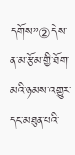དགོས”②དེས་ན་མ་རྩོམ་གྱི་ཐོག་མའི་ཉམས་འགྱུར་དང་མཐུན་པའི་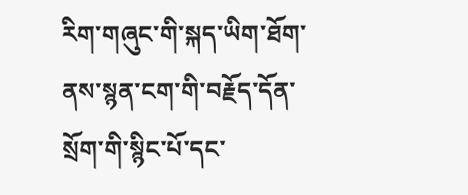རིག་གཞུང་གི་སྐད་ཡིག་ཐོག་ནས་སྙན་ངག་གི་བརྗོད་དོན་སྲོག་གི་སྙིང་པོ་དང་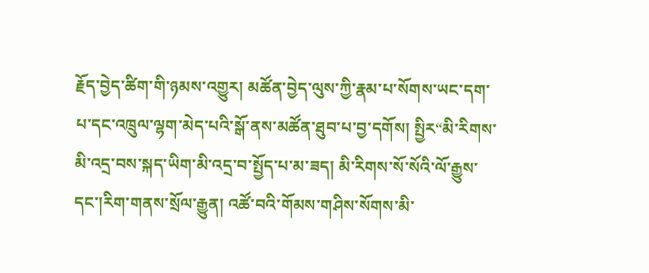རྗོད་བྱེད་ཚིག་གི་ཉམས་འགྱུར། མཚོན་བྱེད་ལུས་ཀྱི་རྣམ་པ་སོགས་ཡང་དག་པ་དང་འཁྲུལ་ལྷག་མེད་པའི་སྒོ་ནས་མཚོན་ཐུབ་པ་བྱ་དགོས། སྤྱིར“མི་རིགས་མི་འདྲ་བས་སྐད་ཡིག་མི་འདྲ་བ་སྤྱོད་པ་མ་ཟད། མི་རིགས་སོ་སོའི་ལོ་རྒྱུས་དང་།རིག་གནས་སྲོལ་རྒྱུན། འཚོ་བའི་གོམས་གཤིས་སོགས་མི་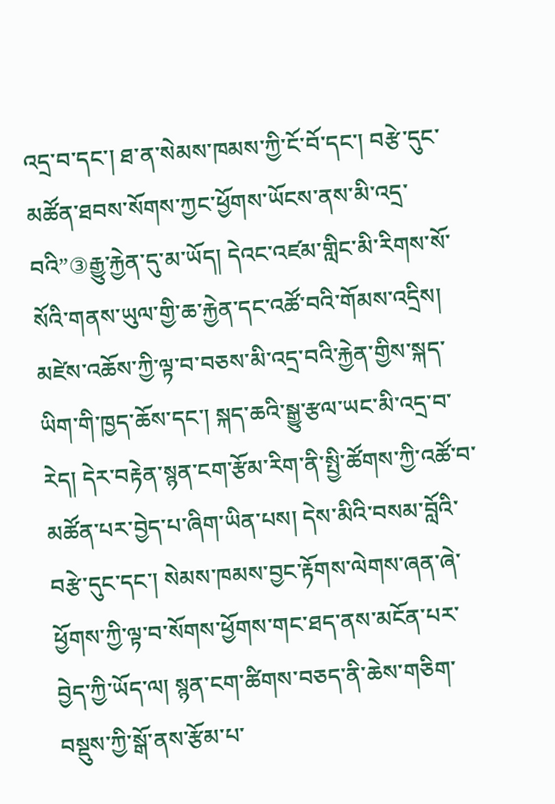འདྲ་བ་དང་། ཐ་ན་སེམས་ཁམས་ཀྱི་ངོ་བོ་དང་། བརྩེ་དུང་མཚོན་ཐབས་སོགས་ཀྱང་ཕྱོགས་ཡོངས་ནས་མི་འདྲ་བའི”③རྒྱུ་རྐྱེན་དུ་མ་ཡོད། དེའང་འཛམ་གླིང་མི་རིགས་སོ་སོའི་གནས་ཡུལ་གྱི་ཆ་རྐྱེན་དང་འཚོ་བའི་གོམས་འདྲིས། མཛེས་འཆོས་ཀྱི་ལྟ་བ་བཅས་མི་འདྲ་བའི་རྐྱེན་གྱིས་སྐད་ཡིག་གི་ཁྱད་ཆོས་དང་། སྐད་ཆའི་སྒྱུ་རྩལ་ཡང་མི་འདྲ་བ་རེད། དེར་བརྟེན་སྙན་ངག་རྩོམ་རིག་ནི་སྤྱི་ཚོགས་ཀྱི་འཚོ་བ་མཚོན་པར་བྱེད་པ་ཞིག་ཡིན་པས། དེས་མིའི་བསམ་བློའི་བརྩེ་དུང་དང་། སེམས་ཁམས་བྱང་རྟོགས་ལེགས་ཞན་ཞེ་ཕྱོགས་ཀྱི་ལྟ་བ་སོགས་ཕྱོགས་གང་ཐད་ནས་མངོན་པར་བྱེད་ཀྱི་ཡོད་ལ། སྙན་ངག་ཚིགས་བཅད་ནི་ཆེས་གཅིག་བསྡུས་ཀྱི་སྒོ་ནས་རྩོམ་པ་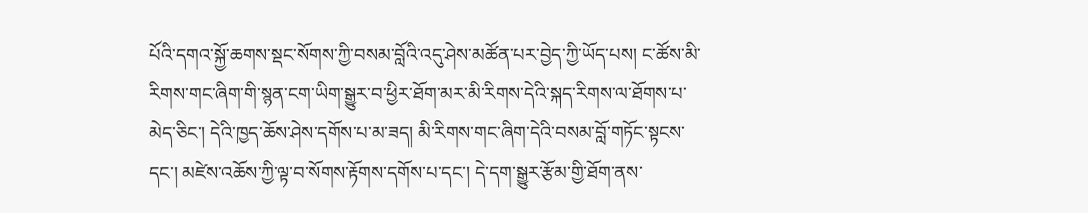པོའི་དགའ་སྐྱོ་ཆགས་སྡང་སོགས་ཀྱི་བསམ་བློའི་འདུ་ཤེས་མཚོན་པར་བྱེད་ཀྱི་ཡོད་པས། ང་ཚོས་མི་རིགས་གང་ཞིག་གི་སྙན་ངག་ཡིག་སྒྱུར་བ་ཕྱིར་ཐོག་མར་མི་རིགས་དེའི་སྐད་རིགས་ལ་ཐོགས་པ་མེད་ཅིང་། དེའི་ཁྱད་ཆོས་ཤེས་དགོས་པ་མ་ཟད། མི་རིགས་གང་ཞིག་དེའི་བསམ་བློ་གཏོང་སྟངས་དང་། མཛེས་འཆོས་ཀྱི་ལྟ་བ་སོགས་རྟོགས་དགོས་པ་དང་། དེ་དག་སྒྱུར་རྩོམ་གྱི་ཐོག་ནས་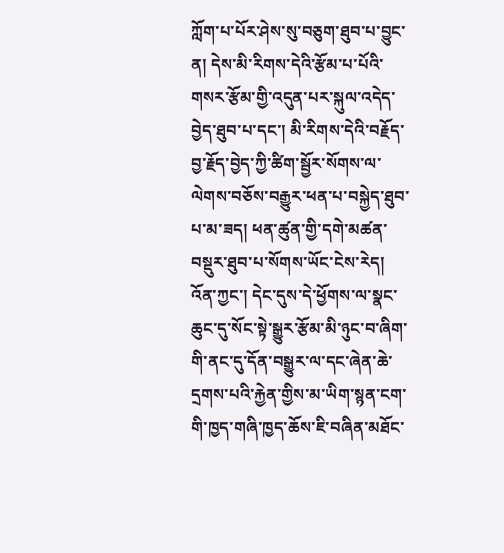ཀློག་པ་པོར་ཤེས་སུ་བཅུག་ཐུབ་པ་བྱུང་ན། དེས་མི་རིགས་དེའི་རྩོམ་པ་པོའི་གསར་རྩོམ་གྱི་འདུན་པར་སྐུལ་འདེད་བྱེད་ཐུབ་པ་དང་། མི་རིགས་དེའི་བརྗོད་བྱ་རྗོད་བྱེད་ཀྱི་ཚིག་སྦྱོར་སོགས་ལ་ལེགས་བཅོས་བརྒྱུར་ཕན་པ་བསྐྱེད་ཐུབ་པ་མ་ཟད། ཕན་ཚུན་གྱི་དགེ་མཚན་བསྡུར་ཐུབ་པ་སོགས་ཡོང་ངེས་རེད།
འོན་ཀྱང་། དེང་དུས་དེ་ཕྱོགས་ལ་སྣང་ཆུང་དུ་སོང་སྟེ་སྒྱུར་རྩོམ་མི་ཉུང་བ་ཞིག་གི་ནང་དུ་དོན་བསྒྱུར་ལ་དང་ཞེན་ཆེ་དྲགས་པའི་རྐྱེན་གྱིས་མ་ཡིག་སྙན་ངག་གི་ཁྱད་གཞི་ཁྱད་ཆོས་ཇི་བཞིན་མཐོང་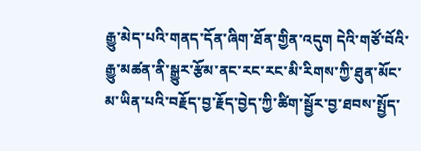རྒྱུ་མེད་པའི་གནད་དོན་ཞིག་ཐོན་གྱིན་འདུག དེའི་གཙོ་བོའི་རྒྱུ་མཚན་ནི་སྒྱུར་རྩོམ་ནང་རང་རང་མི་རིགས་ཀྱི་ཐུན་མོང་མ་ཡིན་པའི་བརྗོད་བྱ་རྗོད་བྱེད་ཀྱི་ཚིག་སྦྱོར་བྱ་ཐབས་སྤྱོད་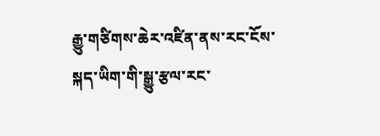རྒྱུ་གཙིགས་ཆེར་འཛིན་ནས་རང་ངོས་སྐད་ཡིག་གི་སྒྱུ་རྩལ་རང་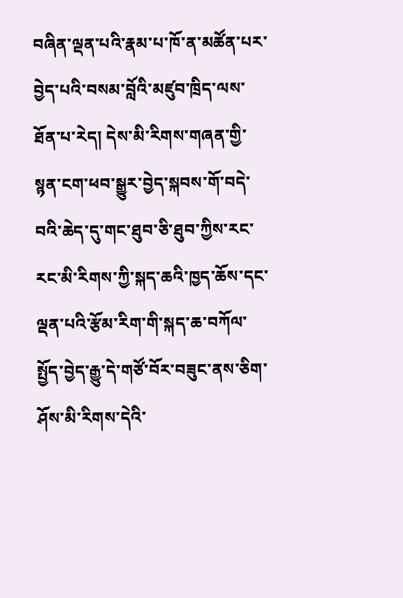བཞིན་ལྡན་པའི་རྣམ་པ་ཁོ་ན་མཚོན་པར་བྱེད་པའི་བསམ་བློའི་མཛུབ་ཁྲིད་ལས་ཐོན་པ་རེད། དེས་མི་རིགས་གཞན་གྱི་སྙན་ངག་ཕབ་སྒྱུར་བྱེད་སྐབས་གོ་བདེ་བའི་ཆེད་དུ་གང་ཐུབ་ཅི་ཐུབ་ཀྱིས་རང་རང་མི་རིགས་ཀྱི་སྐད་ཆའི་ཁྱད་ཆོས་དང་ལྡན་པའི་རྩོམ་རིག་གི་སྐད་ཆ་བཀོལ་སྤྱོད་བྱེད་རྒྱུ་དེ་གཙོ་བོར་བཟུང་ནས་ཅིག་ཤོས་མི་རིགས་དེའི་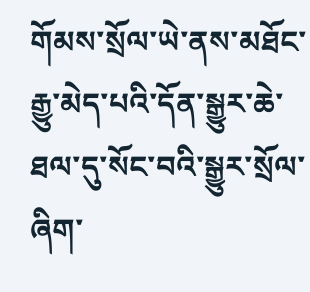གོམས་སྲོལ་ཡེ་ནས་མཐོང་རྒྱུ་མེད་པའི་དོན་སྒྱུར་ཆེ་ཐལ་དུ་སོང་བའི་སྒྱུར་སྲོལ་ཞིག་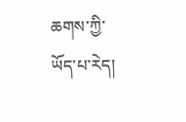ཆགས་ཀྱི་ཡོད་པ་རེད།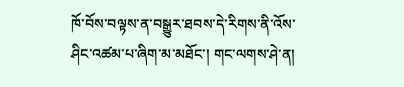ཁོ་བོས་བལྟས་ན་བསྒྱུར་ཐབས་དེ་རིགས་ནི་འོས་ཤིང་འཚམ་པ་ཞིག་མ་མཐོང་། གང་ལགས་ཤེ་ན།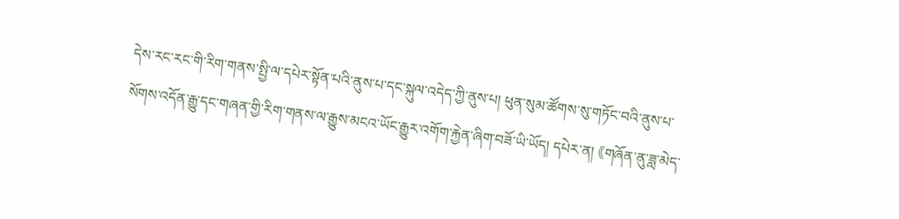དེས་རང་རང་གི་རིག་གནས་སྤྱི་ལ་དཔེར་སྟོན་པའི་ནུས་པ་དང་སྐུལ་འདེད་ཀྱི་ནུས་པ། ཕུན་སུམ་ཚོགས་སུ་གཏོང་བའི་ནུས་པ་སོགས་འདོན་རྒྱུ་དང་གཞན་གྱི་རིག་གནས་ལ་རྒྱུས་མངའ་ཡོང་རྒྱུར་འགོག་རྐྱེན་ཞིག་བཟོ་ཡི་ཡོད། དཔེར་ན། 《གཞོན་ནུ་ཟླ་མེད་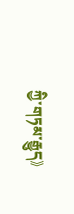ཀྱི་གཏམ་རྒྱུད》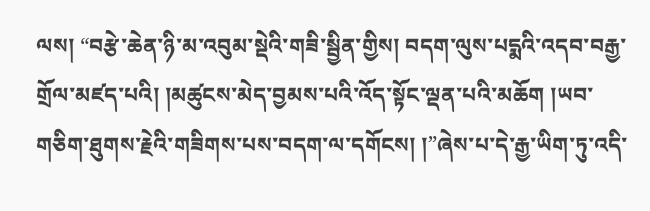ལས། “བརྩེ་ཆེན་ཉི་མ་འབུམ་སྡེའི་གཟི་སྦྱིན་གྱིས། བདག་ལུས་པདྨའི་འདབ་བརྒྱ་གྲོལ་མཛད་པའི། །མཚུངས་མེད་བྱམས་པའི་འོད་སྟོང་ལྡན་པའི་མཆོག །ཡབ་གཅིག་ཐུགས་རྗེའི་གཟིགས་པས་བདག་ལ་དགོངས། །”ཞེས་པ་དེ་རྒྱ་ཡིག་ཏུ་འདི་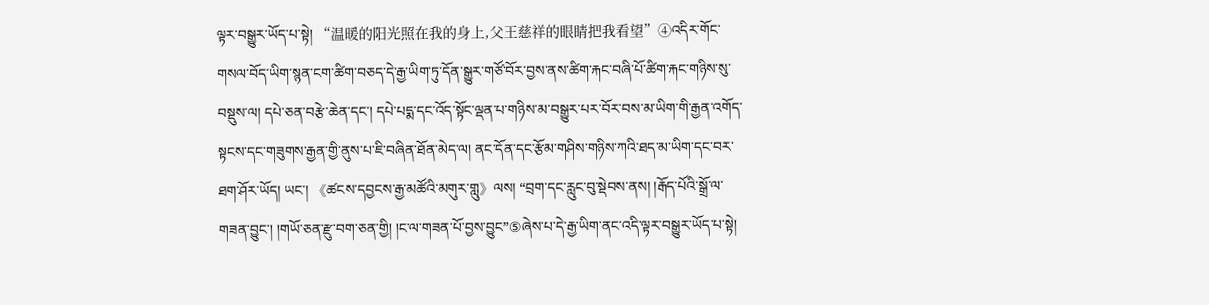ལྟར་བསྒྱུར་ཡོད་པ་སྟེ། “温暖的阳光照在我的身上,父王慈祥的眼睛把我看望”④འདིར་གོང་གསལ་བོད་ཡིག་སྙན་ངག་ཚིག་བཅད་དེ་རྒྱ་ཡིག་ཏུ་དོན་སྒྱུར་གཙོ་བོར་བྱས་ནས་ཚིག་རྐང་བཞི་པོ་ཚིག་རྐང་གཉིས་སུ་བསྡུས་ལ། དཔེ་ཅན་བརྩེ་ཆེན་དང་། དཔེ་པདྨ་དང་འོད་སྟོང་ལྡན་པ་གཉིས་མ་བསྒྱུར་པར་བོར་བས་མ་ཡིག་གི་རྒྱན་འགོད་སྟངས་དང་གཟུགས་རྒྱན་གྱི་ནུས་པ་ཇི་བཞིན་ཐོན་མེད་ལ། ནང་དོན་དང་རྩོམ་གཤིས་གཉིས་ཀའི་ཐད་མ་ཡིག་དང་བར་ཐག་ཤོར་ཡོད། ཡང་། 《ཚངས་དབྱངས་རྒྱ་མཚོའི་མགུར་གླུ》ལས། “བྲག་དང་རླུང་བུ་སྡེབས་ནས། །རྒོད་པོའི་སྒྲོ་ལ་གཟན་བྱུང་། །གཡོ་ཅན་རྫུ་བག་ཅན་གྱི། །ང་ལ་གཟན་པོ་བྱས་བྱུང”⑤ཞེས་པ་དེ་རྒྱ་ཡིག་ནང་འདི་ལྟར་བསྒྱུར་ཡོད་པ་སྟེ།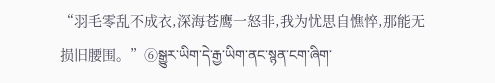“羽毛零乱不成衣,深海苍鹰一怒非,我为忧思自憔悴,那能无损旧腰围。”⑥སྒྱུར་ཡིག་དེ་རྒྱ་ཡིག་ནང་སྙན་ངག་ཞིག་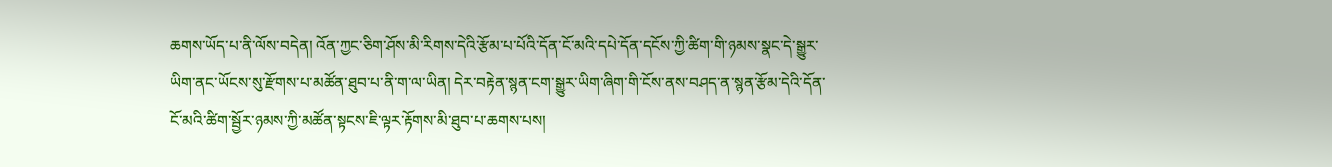ཆགས་ཡོད་པ་ནི་ལོས་བདེན། འོན་ཀྱང་ཅིག་ཤོས་མི་རིགས་དེའི་རྩོམ་པ་པོའི་དོན་ངོ་མའི་དཔེ་དོན་དངོས་ཀྱི་ཚིག་གི་ཉམས་སྣང་དེ་སྒྱུར་ཡིག་ནང་ཡོངས་སུ་རྫོགས་པ་མཚོན་ཐུབ་པ་ནི་ག་ལ་ཡིན། དེར་བརྟེན་སྙན་ངག་སྒྱུར་ཡིག་ཞིག་གི་ངོས་ནས་བཤད་ན་སྙན་རྩོམ་དེའི་དོན་ངོ་མའི་ཚིག་སྦྱོར་ཉམས་ཀྱི་མཚོན་སྟངས་ཇི་ལྟར་རྟོགས་མི་ཐུབ་པ་ཆགས་པས།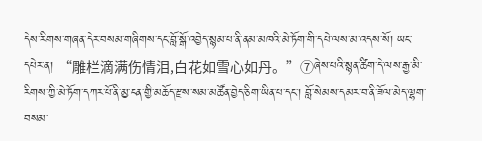དེས་རིགས་གཞན་དེར་བསམ་གཞིགས་དང་བློ་སྒོ་འབྱེད་སྙམ་པ་ནི་ནམ་མཁའི་མེ་ཏོག་གི་དཔེ་ལས་མ་འདས་སོ། ཡང་དཔེར་ན། “雕栏滴满伤情泪,白花如雪心如丹。”⑦ཞེས་པའི་སྙན་ཚིག་དེ་ལས་རྒྱ་མི་རིགས་ཀྱི་མེ་ཏོག་དཀར་པོ་ནི་མྱ་ངན་གྱི་མཆོད་རྫས་སམ་མཚོན་བྱེད་ཅིག་ཡིན་པ་དང་། བློ་སེམས་དམར་བ་ནི་ཟོལ་མེད་ལྷག་བསམ་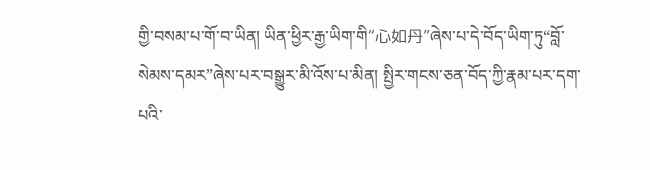གྱི་བསམ་པ་གོ་བ་ཡིན། ཡིན་ཕྱིར་རྒྱ་ཡིག་གི“心如丹”ཞེས་པ་དེ་བོད་ཡིག་ཏུ“བློ་སེམས་དམར”ཞེས་པར་བསྒྱུར་མི་འོས་པ་མིན། སྤྱིར་གངས་ཅན་བོད་ཀྱི་རྣམ་པར་དག་པའི་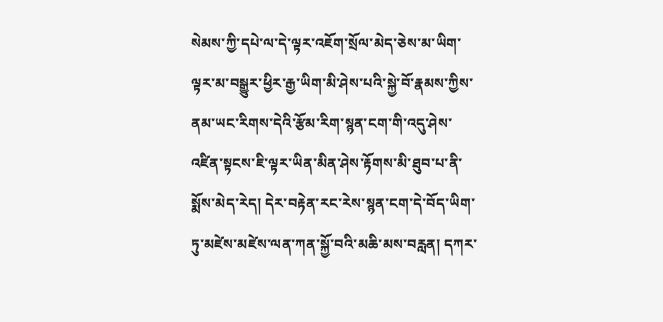སེམས་ཀྱི་དཔེ་ལ་དེ་ལྟར་འཇོག་སྲོལ་མེད་ཅེས་མ་ཡིག་ལྟར་མ་བསྒྱུར་ཕྱིར་རྒྱ་ཡིག་མི་ཤེས་པའི་སྐྱེ་བོ་རྣམས་ཀྱིས་ནམ་ཡང་རིགས་དེའི་རྩོམ་རིག་སྙན་ངག་གི་འདུ་ཤེས་འཛིན་སྟངས་ཇི་ལྟར་ཡིན་མིན་ཤེས་རྟོགས་མི་ཐུབ་པ་ནི་སྨོས་མེད་རེད། དེར་བརྟེན་རང་རེས་སྙན་ངག་དེ་བོད་ཡིག་ཏུ་མཛེས་མཛེས་ལན་ཀན་སྐྱོ་བའི་མཆི་མས་བརླན། དཀར་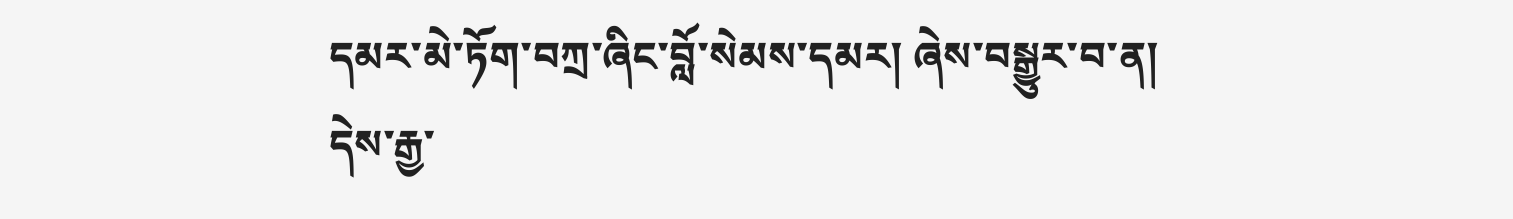དམར་མེ་ཏོག་བཀྲ་ཞིང་བློ་སེམས་དམར། ཞེས་བསྒྱུར་བ་ན། དེས་རྒྱ་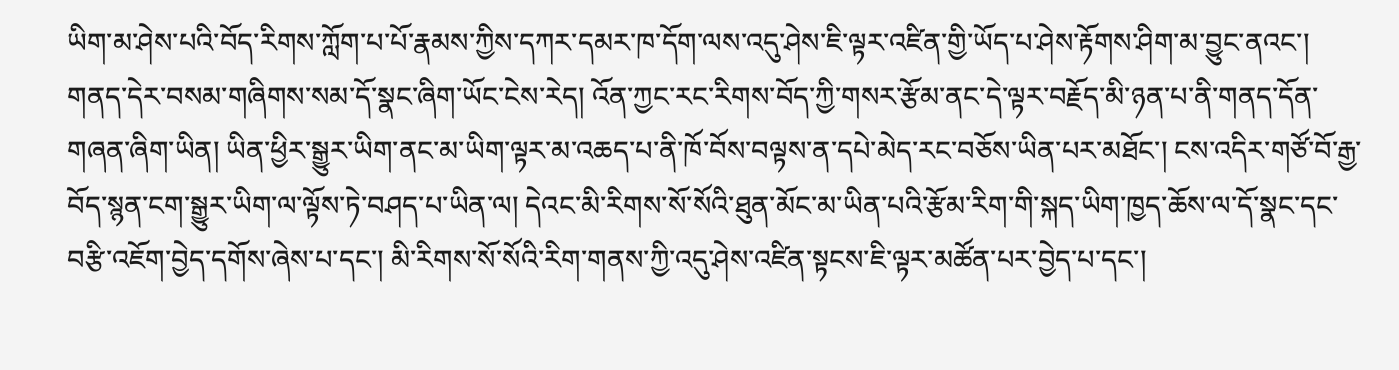ཡིག་མ་ཤེས་པའི་བོད་རིགས་ཀློག་པ་པོ་རྣམས་ཀྱིས་དཀར་དམར་ཁ་དོག་ལས་འདུ་ཤེས་ཇི་ལྟར་འཛིན་གྱི་ཡོད་པ་ཤེས་རྟོགས་ཤིག་མ་བྱུང་ནའང་། གནད་དེར་བསམ་གཞིགས་སམ་དོ་སྣང་ཞིག་ཡོང་ངེས་རེད། འོན་ཀྱང་རང་རིགས་བོད་ཀྱི་གསར་རྩོམ་ནང་དེ་ལྟར་བརྗོད་མི་ཉན་པ་ནི་གནད་དོན་གཞན་ཞིག་ཡིན། ཡིན་ཕྱིར་སྒྱུར་ཡིག་ནང་མ་ཡིག་ལྟར་མ་འཆད་པ་ནི་ཁོ་བོས་བལྟས་ན་དཔེ་མེད་རང་བཅོས་ཡིན་པར་མཐོང་། ངས་འདིར་གཙོ་བོ་རྒྱ་བོད་སྙན་ངག་སྒྱུར་ཡིག་ལ་ལྟོས་ཏེ་བཤད་པ་ཡིན་ལ། དེའང་མི་རིགས་སོ་སོའི་ཐུན་མོང་མ་ཡིན་པའི་རྩོམ་རིག་གི་སྐད་ཡིག་ཁྱད་ཆོས་ལ་དོ་སྣང་དང་བརྩི་འཇོག་བྱེད་དགོས་ཞེས་པ་དང་། མི་རིགས་སོ་སོའི་རིག་གནས་ཀྱི་འདུ་ཤེས་འཛིན་སྟངས་ཇི་ལྟར་མཚོན་པར་བྱེད་པ་དང་།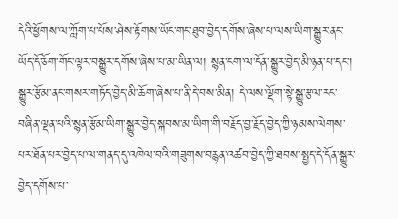དེའི་ཕྱོགས་ལ་ཀློག་པ་པོས་ཤེས་རྟོགས་ཡོང་གང་ཐུབ་བྱེད་དགོས་ཞེས་པ་ལས་ཡིག་སྒྱུར་ནང་ཡོད་དོ་ཅོག་གོང་ལྟར་བསྒྱུར་དགོས་ཞེས་པ་མ་ཡིན་ལ། སྙན་ངག་ལ་དོན་སྒྱུར་བྱེད་མི་ཉན་པ་དང་། སྒྱུར་རྩོམ་ནང་གསར་གཏོད་བྱེད་མི་ཆོག་ཞེས་པ་ནི་དེ་བས་མིན། དེ་ལས་ལྡོག་སྟེ་སྒྱུ་རྩལ་རང་བཞིན་ལྡན་པའི་སྙན་རྩོམ་ཡིག་སྒྱུར་བྱེད་སྐབས་མ་ཡིག་གི་བརྗོད་བྱ་རྗོད་བྱེད་ཀྱི་ཉམས་ལེགས་པར་ཐོན་པར་བྱེད་པ་ལ་གནད་དུ་འཁེལ་བའི་གཟུགས་བརྙན་འཚབ་བྱེད་ཀྱི་ཐབས་སྤྱད་དེ་དོན་སྒྱུར་བྱེད་དགོས་པ་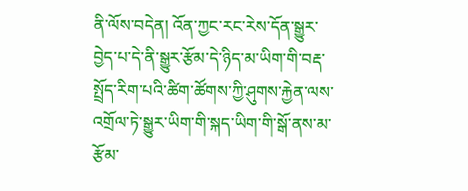ནི་ལོས་བདེན། འོན་ཀྱང་རང་རེས་དོན་སྒྱུར་བྱེད་པ་དེ་ནི་སྒྱུར་རྩོམ་དེ་ཉིད་མ་ཡིག་གི་བརྡ་སྤྲོད་རིག་པའི་ཚིག་ཚོགས་ཀྱི་ཤུགས་རྐྱེན་ལས་འགྲོལ་ཏེ་སྒྱུར་ཡིག་གི་སྐད་ཡིག་གི་སྒོ་ནས་མ་རྩོམ་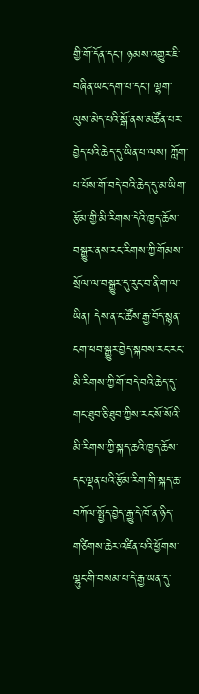གྱི་གོ་དོན་དང་། ཉམས་འགྱུར་ཇི་བཞིན་ཡང་དག་པ་དང་། ལྷག་ལུས་མེད་པའི་སྒོ་ནས་མཚོན་པར་བྱེད་པའི་ཆེད་དུ་ཡིན་པ་ལས། ཀློག་པ་པོས་གོ་བདེ་བའི་ཆེད་དུ་མ་ཡིག་རྩོམ་གྱི་མི་རིགས་དེའི་ཁྱད་ཆོས་བསྒྱུར་ནས་རང་རིགས་ཀྱི་གོམས་སྲོལ་ལ་བསྒྱུར་དུ་རུང་བ་ནི་ག་ལ་ཡིན། དེས་ན་ང་ཚོས་རྒྱ་བོད་སྙན་ངག་ཕབ་སྒྱུར་བྱེད་སྐབས་རང་རང་མི་རིགས་ཀྱི་གོ་བདེ་བའི་ཆེད་དུ་གང་ཐུབ་ཅི་ཐུབ་ཀྱིས་རང་སོ་སོའི་མི་རིགས་ཀྱི་སྐད་ཆའི་ཁྱད་ཆོས་དང་ལྡན་པའི་རྩོམ་རིག་གི་སྐད་ཆ་བཀོལ་སྤྱོད་བྱེད་རྒྱུ་དེ་ཁོ་ན་ཉིད་གཙིགས་ཆེར་འཛིན་པའི་ཕྱོགས་ལྷུང་གི་བསམ་པ་དེ་རྒྱ་ཡན་དུ་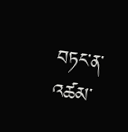བཏང་ན་འཚམ་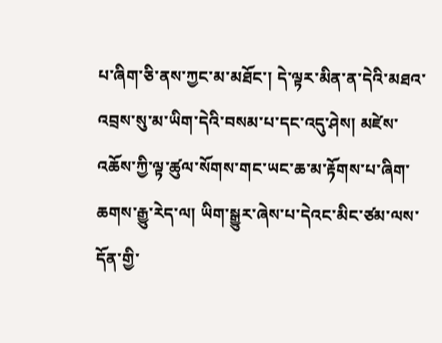པ་ཞིག་ཅི་ནས་ཀྱང་མ་མཐོང་། དེ་ལྟར་མིན་ན་དེའི་མཐའ་འབྲས་སུ་མ་ཡིག་དེའི་བསམ་པ་དང་འདུ་ཤེས། མཛེས་འཆོས་ཀྱི་ལྟ་ཚུལ་སོགས་གང་ཡང་ཆ་མ་རྟོགས་པ་ཞིག་ཆགས་རྒྱུ་རེད་ལ། ཡིག་སྒྱུར་ཞེས་པ་དེའང་མིང་ཙམ་ལས་དོན་གྱི་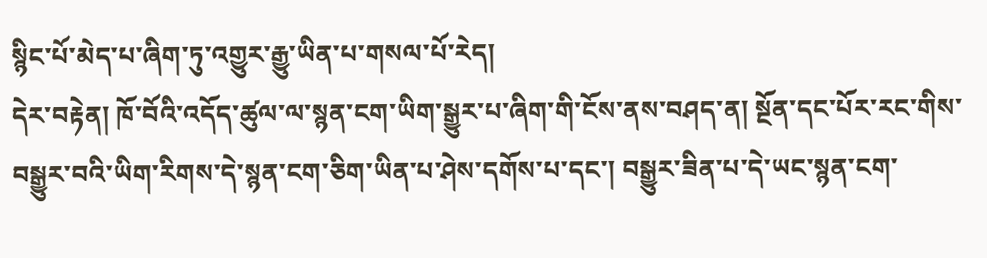སྙིང་པོ་མེད་པ་ཞིག་ཏུ་འགྱུར་རྒྱུ་ཡིན་པ་གསལ་པོ་རེད།
དེར་བརྟེན། ཁོ་བོའི་འདོད་ཚུལ་ལ་སྙན་ངག་ཡིག་སྒྱུར་པ་ཞིག་གི་ངོས་ནས་བཤད་ན། སྔོན་དང་པོར་རང་གིས་བསྒྱུར་བའི་ཡིག་རིགས་དེ་སྙན་ངག་ཅིག་ཡིན་པ་ཤེས་དགོས་པ་དང་། བསྒྱུར་ཟིན་པ་དེ་ཡང་སྙན་ངག་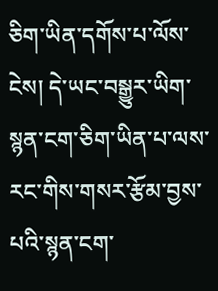ཅིག་ཡིན་དགོས་པ་ལོས་ངེས། དེ་ཡང་བསྒྱུར་ཡིག་སྙན་ངག་ཅིག་ཡིན་པ་ལས་རང་གིས་གསར་རྩོམ་བྱས་པའི་སྙན་ངག་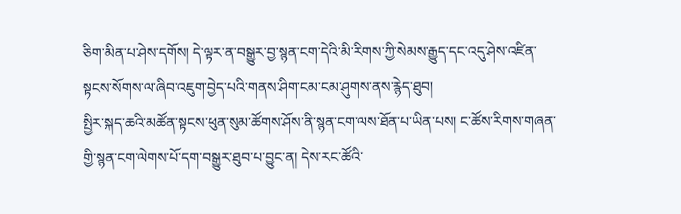ཅིག་མིན་པ་ཤེས་དགོས། དེ་ལྟར་ན་བསྒྱུར་བྱ་སྙན་ངག་དེའི་མི་རིགས་ཀྱི་སེམས་རྒྱུད་དང་འདུ་ཤེས་འཛིན་སྟངས་སོགས་ལ་ཞིབ་འཇུག་བྱེད་པའི་གནས་ཤིག་ངམ་ངམ་ཤུགས་ནས་རྙེད་ཐུབ།
སྤྱིར་སྐད་ཆའི་མཚོན་སྟངས་ཕུན་སུམ་ཚོགས་ཤོས་ནི་སྙན་ངག་ལས་ཐོན་པ་ཡིན་པས། ང་ཚོས་རིགས་གཞན་གྱི་སྙན་ངག་ལེགས་པོ་དག་བསྒྱུར་ཐུབ་པ་བྱུང་ན། དེས་རང་ཚོའི་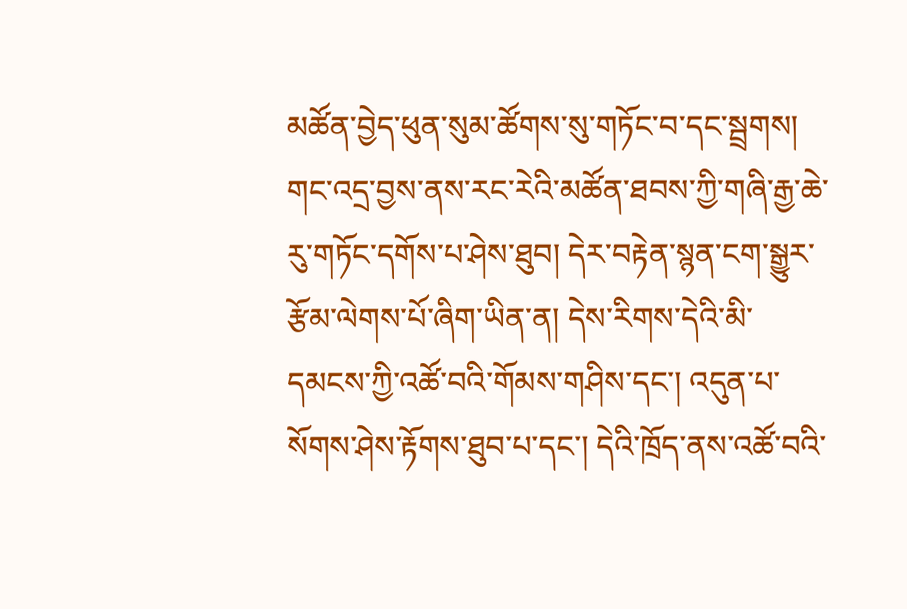མཚོན་བྱེད་ཕུན་སུམ་ཚོགས་སུ་གཏོང་བ་དང་སྦྲགས། གང་འདྲ་བྱས་ནས་རང་རེའི་མཚོན་ཐབས་ཀྱི་གཞི་རྒྱ་ཆེ་རུ་གཏོང་དགོས་པ་ཤེས་ཐུབ། དེར་བརྟེན་སྙན་ངག་སྒྱུར་རྩོམ་ལེགས་པོ་ཞིག་ཡིན་ན། དེས་རིགས་དེའི་མི་དམངས་ཀྱི་འཚོ་བའི་གོམས་གཤིས་དང་། འདུན་པ་སོགས་ཤེས་རྟོགས་ཐུབ་པ་དང་། དེའི་ཁྲོད་ནས་འཚོ་བའི་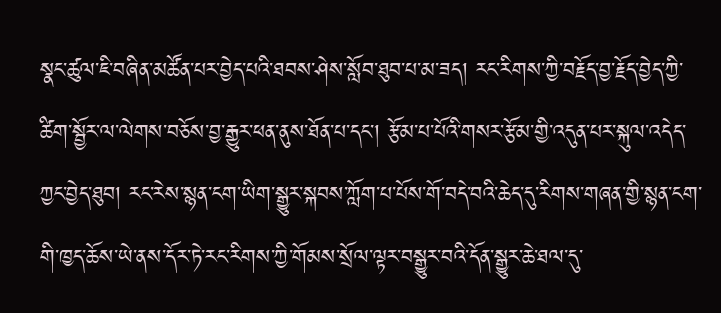སྣང་ཚུལ་ཇི་བཞིན་མཚོན་པར་བྱེད་པའི་ཐབས་ཤེས་སློབ་ཐུབ་པ་མ་ཟད། རང་རིགས་ཀྱི་བརྗོད་བྱ་རྗོད་བྱེད་ཀྱི་ཚིག་སྦྱོར་ལ་ལེགས་བཅོས་བྱ་རྒྱུར་ཕན་ནུས་ཐོན་པ་དང་། རྩོམ་པ་པོའི་གསར་རྩོམ་གྱི་འདུན་པར་སྐུལ་འདེད་ཀྱང་བྱེད་ཐུབ། རང་རེས་སྙན་ངག་ཡིག་སྒྱུར་སྐབས་ཀློག་པ་པོས་གོ་བདེ་བའི་ཆེད་དུ་རིགས་གཞན་གྱི་སྙན་ངག་གི་ཁྱད་ཆོས་ཡེ་ནས་དོར་ཏེ་རང་རིགས་ཀྱི་གོམས་སྲོལ་ལྟར་བསྒྱུར་བའི་དོན་སྒྱུར་ཆེ་ཐལ་དུ་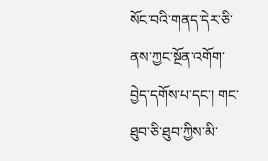སོང་བའི་གནད་དེར་ཅི་ནས་ཀྱང་སྔོན་འགོག་བྱེད་དགོས་པ་དང་། གང་ཐུབ་ཅི་ཐུབ་ཀྱིས་མི་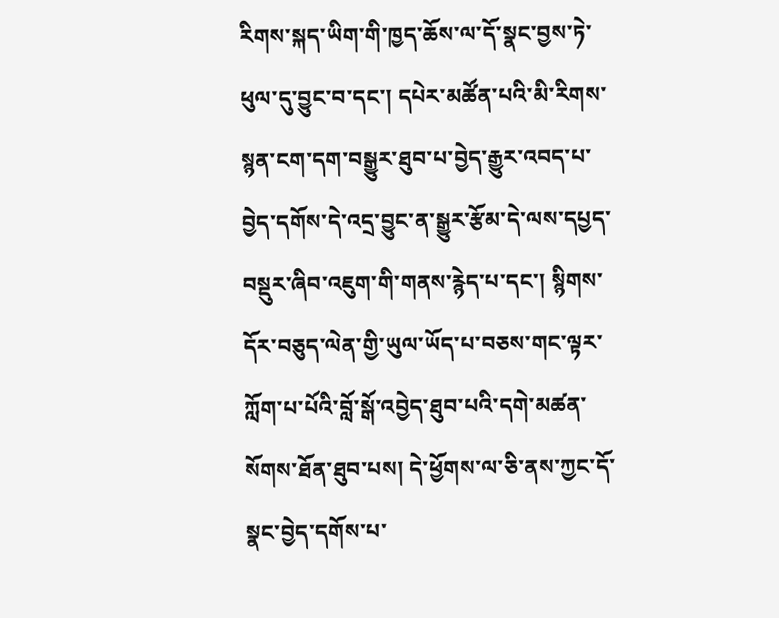རིགས་སྐད་ཡིག་གི་ཁྱད་ཆོས་ལ་དོ་སྣང་བྱས་ཏེ་ཕུལ་དུ་བྱུང་བ་དང་། དཔེར་མཚོན་པའི་མི་རིགས་སྙན་ངག་དག་བསྒྱུར་ཐུབ་པ་བྱེད་རྒྱུར་འབད་པ་བྱེད་དགོས་དེ་འདྲ་བྱུང་ན་སྒྱུར་རྩོམ་དེ་ལས་དཔྱད་བསྡུར་ཞིབ་འཇུག་གི་གནས་རྙེད་པ་དང་། སྙིགས་དོར་བཅུད་ལེན་གྱི་ཡུལ་ཡོད་པ་བཅས་གང་ལྟར་ཀློག་པ་པོའི་བློ་སྒོ་འབྱེད་ཐུབ་པའི་དགེ་མཚན་སོགས་ཐོན་ཐུབ་པས། དེ་ཕྱོགས་ལ་ཅི་ནས་ཀྱང་དོ་སྣང་བྱེད་དགོས་པ་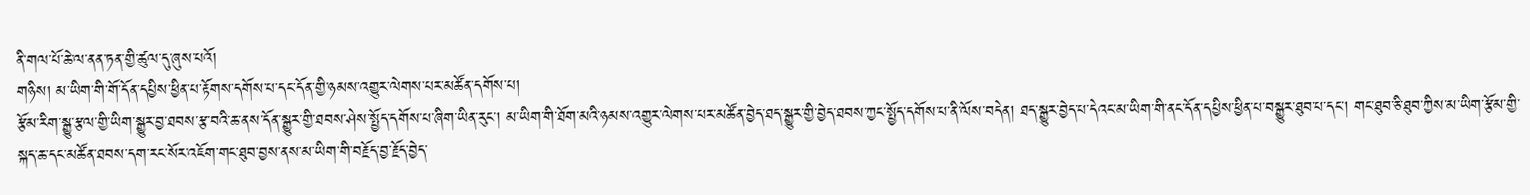ནི་གལ་པོ་ཆེ་ལ་ནན་ཏན་གྱི་ཚུལ་དུ་ཞུས་པའོ།
གཉིས། མ་ཡིག་གི་གོ་དོན་དཔྱིས་ཕྱིན་པ་རྟོགས་དགོས་པ་དང་དོན་གྱི་ཉམས་འགྱུར་ལེགས་པར་མཚོན་དགོས་པ།
རྩོམ་རིག་སྒྱུ་རྩལ་གྱི་ཡིག་སྒྱུར་བྱ་ཐབས་རྩ་བའི་ཆ་ནས་དོན་སྒྱུར་གྱི་ཐབས་ཤེས་སྤྱོད་དགོས་པ་ཞིག་ཡིན་རུང་། མ་ཡིག་གི་ཐོག་མའི་ཉམས་འགྱུར་ལེགས་པར་མཚོན་བྱེད་ཐད་སྒྱུར་གྱི་བྱེད་ཐབས་ཀྱང་སྤྱོད་དགོས་པ་ནི་ལོས་བདེན། ཐད་སྒྱུར་བྱེད་པ་དེའང་མ་ཡིག་གི་ནང་དོན་དཔྱིས་ཕྱིན་པ་བསྒྱུར་ཐུབ་པ་དང་། གང་ཐུབ་ཅི་ཐུབ་ཀྱིས་མ་ཡིག་རྩོམ་གྱི་སྐད་ཆ་དང་མཚོན་ཐབས་དག་རང་སོར་འཇོག་གང་ཐུབ་བྱས་ནས་མ་ཡིག་གི་བརྗོད་བྱ་རྗོད་བྱེད་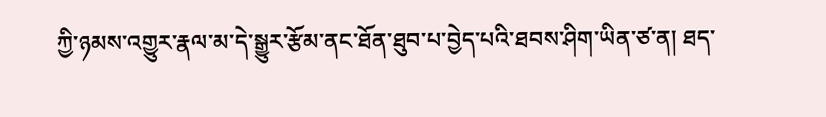ཀྱི་ཉམས་འགྱུར་རྣལ་མ་དེ་སྒྱུར་རྩོམ་ནང་ཐོན་ཐུབ་པ་བྱེད་པའི་ཐབས་ཤིག་ཡིན་ཙ་ན། ཐད་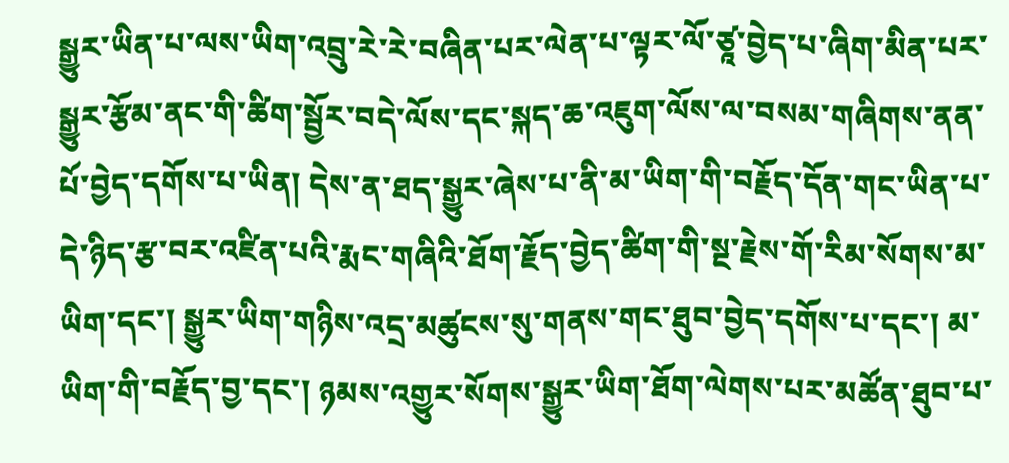སྒྱུར་ཡིན་པ་ལས་ཡིག་འབྲུ་རེ་རེ་བཞིན་པར་ལེན་པ་ལྟར་ལོ་ཙཱ་བྱེད་པ་ཞིག་མིན་པར་སྒྱུར་རྩོམ་ནང་གི་ཚིག་སྦྱོར་བདེ་ལོས་དང་སྐད་ཆ་འཇུག་ལོས་ལ་བསམ་གཞིགས་ནན་པོ་བྱེད་དགོས་པ་ཡིན། དེས་ན་ཐད་སྒྱུར་ཞེས་པ་ནི་མ་ཡིག་གི་བརྗོད་དོན་གང་ཡིན་པ་དེ་ཉིད་རྩ་བར་འཛིན་པའི་རྨང་གཞིའི་ཐོག་རྗོད་བྱེད་ཚིག་གི་སྔ་རྗེས་གོ་རིམ་སོགས་མ་ཡིག་དང་། སྒྱུར་ཡིག་གཉིས་འདྲ་མཚུངས་སུ་གནས་གང་ཐུབ་བྱེད་དགོས་པ་དང་། མ་ཡིག་གི་བརྗོད་བྱ་དང་། ཉམས་འགྱུར་སོགས་སྒྱུར་ཡིག་ཐོག་ལེགས་པར་མཚོན་ཐུབ་པ་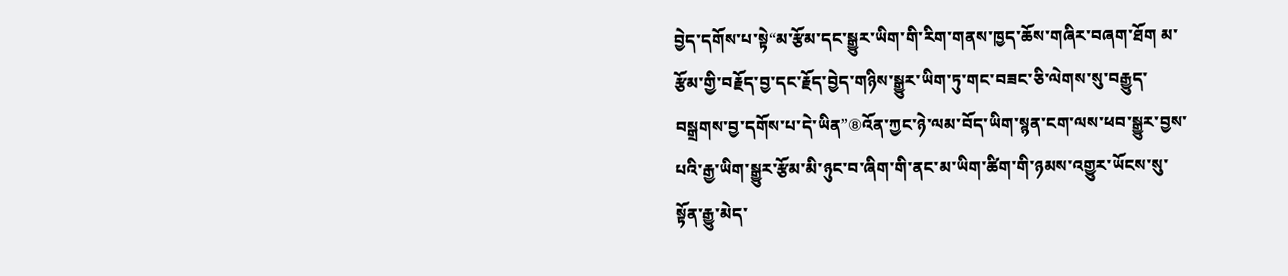བྱེད་དགོས་པ་སྟེ“མ་རྩོམ་དང་སྒྱུར་ཡིག་གི་རིག་གནས་ཁྱད་ཆོས་གཞིར་བཞག་ཐོག མ་རྩོམ་གྱི་བརྗོད་བྱ་དང་རྗོད་བྱེད་གཉིས་སྒྱུར་ཡིག་ཏུ་གང་བཟང་ཅི་ལེགས་སུ་བརྒྱུད་བསྒྲགས་བྱ་དགོས་པ་དེ་ཡིན”⑧འོན་ཀྱང་ཉེ་ལམ་བོད་ཡིག་སྙན་ངག་ལས་ཕབ་སྒྱུར་བྱས་པའི་རྒྱ་ཡིག་སྒྱུར་རྩོམ་མི་ཉུང་བ་ཞིག་གི་ནང་མ་ཡིག་ཚིག་གི་ཉམས་འགྱུར་ཡོངས་སུ་སྟོན་རྒྱུ་མེད་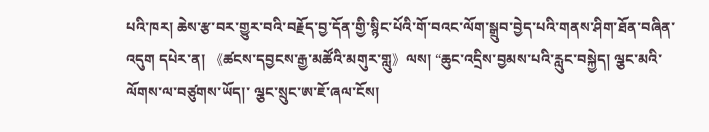པའི་ཁར། ཆེས་རྩ་བར་གྱུར་བའི་བརྗོད་བྱ་དོན་གྱི་སྙིང་པོའི་གོ་བའང་ལོག་སྒྲུབ་བྱེད་པའི་གནས་ཤིག་ཐོན་བཞིན་འདུག དཔེར་ན། 《ཚངས་དབྱངས་རྒྱ་མཚོའི་མགུར་གླུ》ལས། “ཆུང་འདྲིས་བྱམས་པའི་རླུང་བསྐྱེད། ལྕང་མའི་ལོགས་ལ་བཙུགས་ཡོད།་ ལྕང་སྲུང་ཨ་ཇོ་ཞལ་ངོས།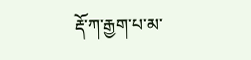རྡོ་ཀ་རྒྱག་པ་མ་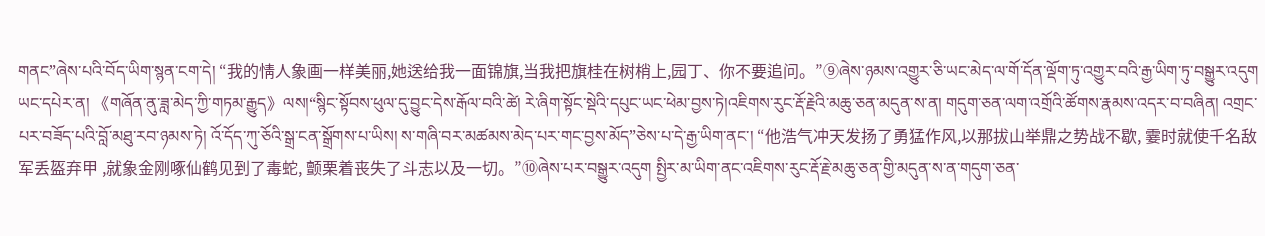གནང”ཞེས་པའི་བོད་ཡིག་སྙན་ངག་དེ། “我的情人象画一样美丽,她送给我一面锦旗,当我把旗桂在树梢上,园丁、你不要追问。”⑨ཞེས་ཉམས་འགྱུར་ཅི་ཡང་མེད་ལ་གོ་དོན་ལྡོག་ཏུ་འགྱུར་བའི་རྒྱ་ཡིག་ཏུ་བསྒྱུར་འདུག ཡང་དཔེར་ན། 《གཞོན་ནུ་ཟླ་མེད་ཀྱི་གཏམ་རྒྱུད》ལས།“སྙིང་སྟོབས་ཕུལ་དུ་བྱུང་དེས་རྒོལ་བའི་ཚེ། རེ་ཞིག་སྟོང་སྡེའི་དཔུང་ཡང་ཕེམ་བྱས་ཏེ།འཇིགས་རུང་རྡོ་རྗེའི་མཆུ་ཅན་མདུན་ས་ན། གདུག་ཅན་ལག་འགྲོའི་ཚོགས་རྣམས་འདར་བ་བཞིན། འགྲང་པར་བཟོད་པའི་བློ་མཐུ་རབ་ཉམས་ཏེ། འོ་དོད་ཀུ་ཅོའི་སྒྲ་ངན་སྒྲོགས་པ་ཡིས། ས་གཞི་བར་མཚམས་མེད་པར་གང་བྱས་མོད”ཅེས་པ་དེ་རྒྱ་ཡིག་ནང་། “他浩气冲天发扬了勇猛作风,以那拔山举鼎之势战不歇, 霎时就使千名敌军丢盔弃甲 ,就象金刚啄仙鹤见到了毒蛇, 颤栗着丧失了斗志以及一切。”⑩ཞེས་པར་བསྒྱུར་འདུག སྤྱིར་མ་ཡིག་ནང་འཇིགས་རུང་རྡོ་རྗེ་མཆུ་ཅན་གྱི་མདུན་ས་ན་གདུག་ཅན་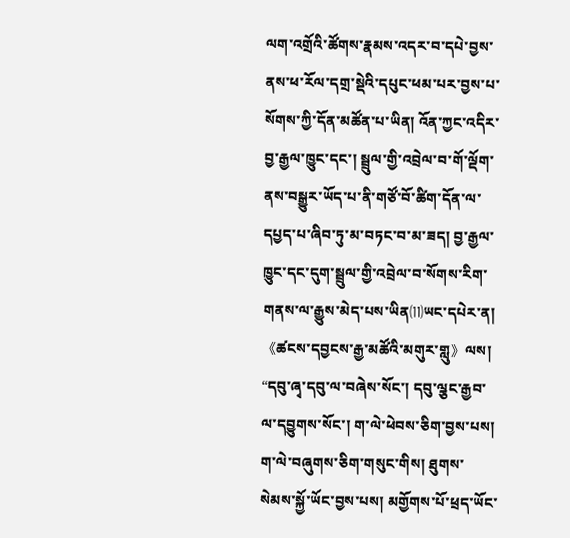ལག་འགྲོའི་ཚོགས་རྣམས་འདར་བ་དཔེ་བྱས་ནས་ཕ་རོལ་དགྲ་སྡེའི་དཔུང་ཕམ་པར་བྱས་པ་སོགས་ཀྱི་དོན་མཚོན་པ་ཡིན། འོན་ཀྱང་འདིར་བྱ་རྒྱལ་ཁྱུང་དང་། སྦྲུལ་གྱི་འབྲེལ་བ་གོ་ལྡོག་ནས་བསྒྱུར་ཡོད་པ་ནི་གཙོ་བོ་ཚིག་དོན་ལ་དཔྱད་པ་ཞིབ་ཏུ་མ་བཏང་བ་མ་ཟད། བྱ་རྒྱལ་ཁྱུང་དང་དུག་སྦྲུལ་གྱི་འབྲེལ་བ་སོགས་རིག་གནས་ལ་རྒྱུས་མེད་པས་ཡིན⑾ཡང་དཔེར་ན། 《ཚངས་དབྱངས་རྒྱ་མཚོའི་མགུར་གླུ》ལས། “དབུ་ཞྭ་དབུ་ལ་བཞེས་སོང་། དབུ་ལྕང་རྒྱབ་ལ་དབྱུགས་སོང་། ག་ལེ་ཕེབས་ཅིག་བྱས་པས། ག་ལེ་བཞུགས་ཅིག་གསུང་གིས། ཐུགས་སེམས་སྐྱོ་ཡོང་བྱས་པས། མགྱོགས་པོ་ཕྲད་ཡོང་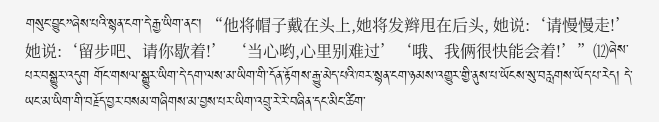གསུང་བྱུང”ཞེས་པའི་སྙན་ངག་དེ་རྒྱ་ཡིག་ནང་། “他将帽子戴在头上,她将发辫甩在后头, 她说:‘请慢慢走!’她说:‘留步吧、请你歇着!’ ‘当心哟,心里别难过’‘哦、我俩很快能会着!’”⑿ཞེས་པར་བསྒྱུར་འདུག གོང་གསལ་སྒྱུར་ཡིག་དེ་དག་ལས་མ་ཡིག་གི་དོན་རྟོགས་རྒྱུ་མེད་པའི་ཁར་སྙན་ངག་ཉམས་འགྱུར་གྱི་ནུས་པ་ཡོངས་སུ་བརླགས་ཡོད་པ་རེད། དེ་ཡང་མ་ཡིག་གི་བརྗོད་བྱར་བསམ་གཞིགས་མ་བྱས་པར་ཡིག་འབྲུ་རེ་རེ་བཞིན་དང་མིང་ཚིག་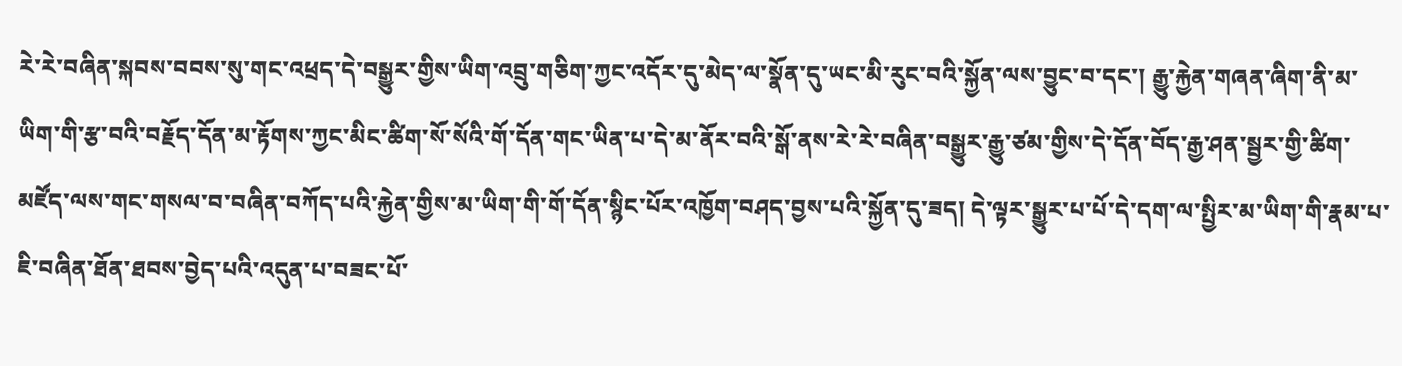རེ་རེ་བཞིན་སྐབས་བབས་སུ་གང་འཕྲད་དེ་བསྒྱུར་གྱིས་ཡིག་འབྲུ་གཅིག་ཀྱང་འདོར་དུ་མེད་ལ་སྣོན་དུ་ཡང་མི་རུང་བའི་སྐྱོན་ལས་བྱུང་བ་དང་། རྒྱུ་རྐྱེན་གཞན་ཞིག་ནི་མ་ཡིག་གི་རྩ་བའི་བརྗོད་དོན་མ་རྟོགས་ཀྱང་མིང་ཚིག་སོ་སོའི་གོ་དོན་གང་ཡིན་པ་དེ་མ་ནོར་བའི་སྒོ་ནས་རེ་རེ་བཞིན་བསྒྱུར་རྒྱུ་ཙམ་གྱིས་དེ་དོན་བོད་རྒྱ་ཤན་སྦྱར་གྱི་ཚིག་མཛོད་ལས་གང་གསལ་བ་བཞིན་བཀོད་པའི་རྐྱེན་གྱིས་མ་ཡིག་གི་གོ་དོན་སྙིང་པོར་འཁྱོག་བཤད་བྱས་པའི་སྐྱོན་དུ་ཟད། དེ་ལྟར་སྒྱུར་པ་པོ་དེ་དག་ལ་སྤྱིར་མ་ཡིག་གི་རྣམ་པ་ཇི་བཞིན་ཐོན་ཐབས་བྱེད་པའི་འདུན་པ་བཟང་པོ་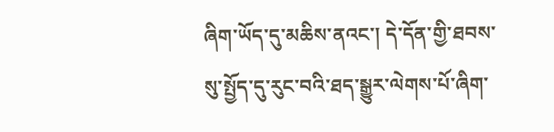ཞིག་ཡོད་དུ་མཆིས་ནའང་། དེ་དོན་གྱི་ཐབས་སུ་སྤྱོད་དུ་རུང་བའི་ཐད་སྒྱུར་ལེགས་པོ་ཞིག་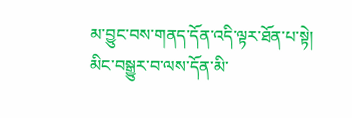མ་བྱུང་བས་གནད་དོན་འདི་ལྟར་ཐོན་པ་སྟེ། མིང་བསྒྱུར་བ་ལས་དོན་མི་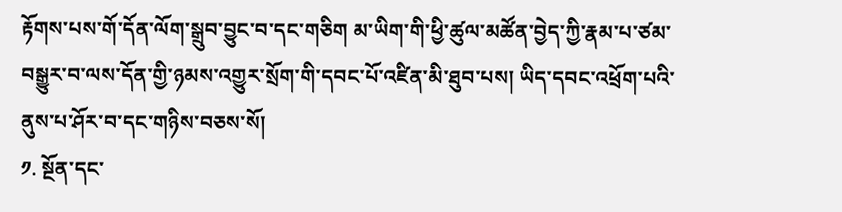རྟོགས་པས་གོ་དོན་ལོག་སྒྲུབ་བྱུང་བ་དང་གཅིག མ་ཡིག་གི་ཕྱི་ཚུལ་མཚོན་བྱེད་ཀྱི་རྣམ་པ་ཙམ་བསྒྱུར་བ་ལས་དོན་གྱི་ཉམས་འགྱུར་སྲོག་གི་དབང་པོ་འཛིན་མི་ཐུབ་པས། ཡིད་དབང་འཕྲོག་པའི་ནུས་པ་ཤོར་བ་དང་གཉིས་བཅས་སོ།
༡. སྔོན་དང་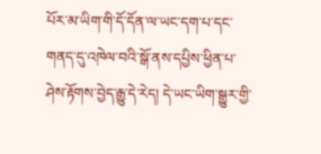པོར་མ་ཡིག་གི་དོ་དོན་ལ་ཡང་དག་པ་དང་གནད་དུ་འཁེལ་བའི་སྒོ་ནས་དཔྱིས་ཕྱིན་པ་ཤེས་རྟོགས་བྱེད་རྒྱུ་དེ་རེད། དེ་ཡང་ཡིག་སྒྱུར་གྱི་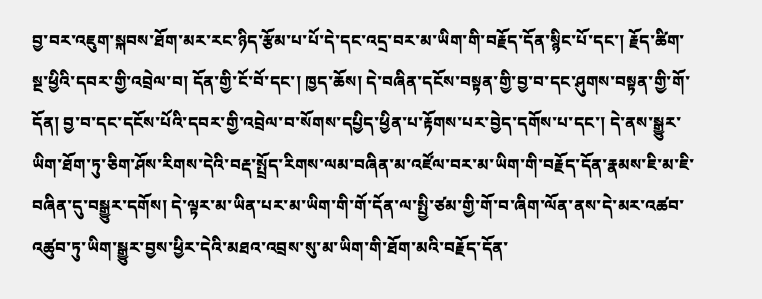བྱ་བར་འཇུག་སྐབས་ཐོག་མར་རང་ཉིད་རྩོམ་པ་པོ་དེ་དང་འདྲ་བར་མ་ཡིག་གི་བརྗོད་དོན་སྙིང་པོ་དང་། རྗོད་ཚིག་སྔ་ཕྱིའི་དབར་གྱི་འབྲེལ་བ། དོན་གྱི་ངོ་བོ་དང་། ཁྱད་ཆོས། དེ་བཞིན་དངོས་བསྟན་གྱི་བྱ་བ་དང་ཤུགས་བསྟན་གྱི་གོ་དོན། བྱ་བ་དང་དངོས་པོའི་དབར་གྱི་འབྲེལ་བ་སོགས་དཔྱིད་ཕྱིན་པ་རྟོགས་པར་བྱེད་དགོས་པ་དང་། དེ་ནས་སྒྱུར་ཡིག་ཐོག་ཏུ་ཅིག་ཤོས་རིགས་དེའི་བརྡ་སྤྲོད་རིགས་ལམ་བཞིན་མ་འཛོལ་བར་མ་ཡིག་གི་བརྗོད་དོན་རྣམས་ཇི་མ་ཇི་བཞིན་དུ་བསྒྱུར་དགོས། དེ་ལྟར་མ་ཡིན་པར་མ་ཡིག་གི་གོ་དོན་ལ་སྤྱི་ཙམ་གྱི་གོ་བ་ཞིག་ལོན་ནས་དེ་མར་འཚབ་འཚུབ་ཏུ་ཡིག་སྒྱུར་བྱས་ཕྱིར་དེའི་མཐའ་འབྲས་སུ་མ་ཡིག་གི་ཐོག་མའི་བརྗོད་དོན་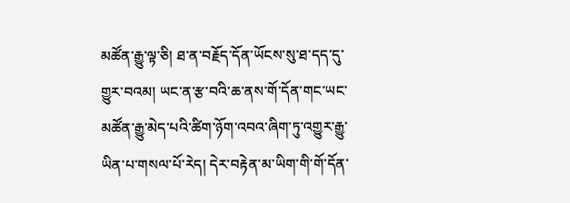མཚོན་རྒྱུ་ལྟ་ཅི། ཐ་ན་བརྗོད་དོན་ཡོངས་སུ་ཐ་དད་དུ་གྱུར་བའམ། ཡང་ན་རྩ་བའི་ཆ་ནས་གོ་དོན་གང་ཡང་མཚོན་རྒྱུ་མེད་པའི་ཚིག་ཉོག་འབའ་ཞིག་ཏུ་འགྱུར་རྒྱུ་ཡིན་པ་གསལ་པོ་རེད། དེར་བརྟེན་མ་ཡིག་གི་གོ་དོན་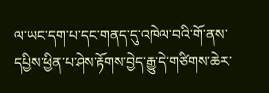ལ་ཡང་དག་པ་དང་གནད་དུ་འཁེལ་བའི་གོ་ནས་དཔྱིས་ཕྱིན་པ་ཤེས་རྟོགས་བྱེད་རྒྱུ་དེ་གཙིགས་ཆེར་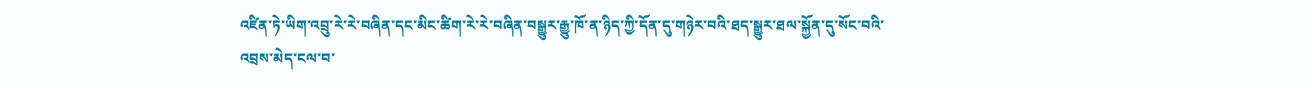འཛིན་ཏེ་ཡིག་འབྲུ་རེ་རེ་བཞིན་དང་མིང་ཚིག་རེ་རེ་བཞིན་བསྒྱུར་རྒྱུ་ཁོ་ན་ཉིད་ཀྱི་དོན་དུ་གཉེར་བའི་ཐད་སྒྱུར་ཐལ་སྐྱོན་དུ་སོང་བའི་འབྲས་མེད་ངལ་བ་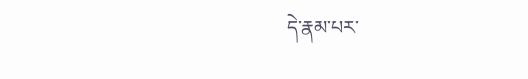དེ་རྣམ་པར་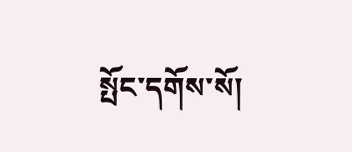སྤོང་དགོས་སོ།